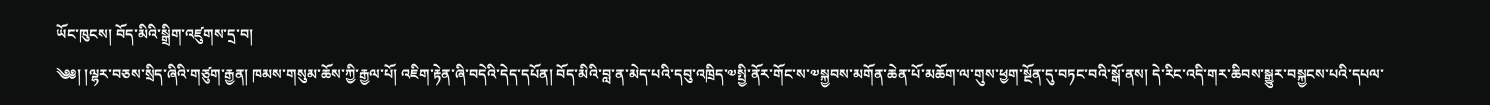ཡོང་ཁུངས། བོད་མིའི་སྒྲིག་འཛུགས་དྲ་བ།
༄༅། །ལྷར་བཅས་སྲིད་ཞིའི་གཙུག་རྒྱན། ཁམས་གསུམ་ཆོས་ཀྱི་རྒྱལ་པོ། འཇིག་རྟེན་ཞི་བདེའི་དེད་དཔོན། བོད་མིའི་བླ་ན་མེད་པའི་དབུ་འཁྲིད་༧སྤྱི་ནོར་གོང་ས་༧སྐྱབས་མགོན་ཆེན་པོ་མཆོག་ལ་གུས་ཕྱག་སྔོན་དུ་བཏང་བའི་སྒོ་ནས། དེ་རིང་འདི་གར་ཆིབས་སྒྱུར་བསྐྱངས་པའི་དཔལ་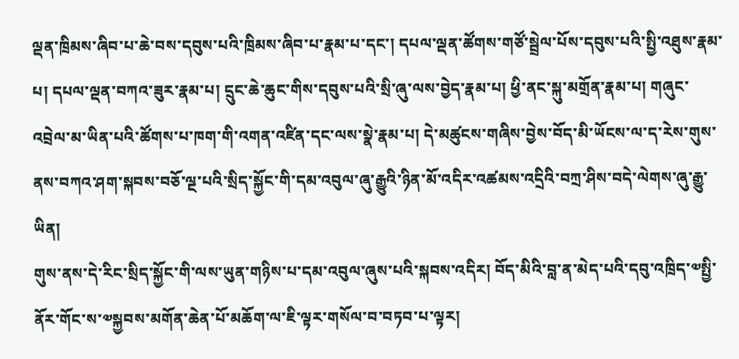ལྡན་ཁྲིམས་ཞིབ་པ་ཆེ་བས་དབུས་པའི་ཁྲིམས་ཞིབ་པ་རྣམ་པ་དང་། དཔལ་ལྡན་ཚོགས་གཙོ་སྦྲེལ་པོས་དབུས་པའི་སྤྱི་འཐུས་རྣམ་པ། དཔལ་ལྡན་བཀའ་ཟུར་རྣམ་པ། དྲུང་ཆེ་ཆུང་གིས་དབུས་པའི་སྲི་ཞུ་ལས་བྱེད་རྣམ་པ། ཕྱི་ནང་སྐུ་མགྲོན་རྣམ་པ། གཞུང་འབྲེལ་མ་ཡིན་པའི་ཚོགས་པ་ཁག་གི་འགན་འཛིན་དང་ལས་སྣེ་རྣམ་པ། དེ་མཚུངས་གཞིས་བྱེས་བོད་མི་ཡོངས་ལ་ད་རེས་གུས་ནས་བཀའ་ཤག་སྐབས་བཅོ་ལྔ་པའི་སྲིད་སྐྱོང་གི་དམ་འབུལ་ཞུ་རྒྱུའི་ཉིན་མོ་འདིར་འཚམས་འདྲིའི་བཀྲ་ཤིས་བདེ་ལེགས་ཞུ་རྒྱུ་ཡིན།
གུས་ནས་དེ་རིང་སྲིད་སྐྱོང་གི་ལས་ཡུན་གཉིས་པ་དམ་འབུལ་ཞུས་པའི་སྐབས་འདིར། བོད་མིའི་བླ་ན་མེད་པའི་དབུ་འཁྲིད་༧སྤྱི་ནོར་གོང་ས་༧སྐྱབས་མགོན་ཆེན་པོ་མཆོག་ལ་ཇི་ལྟར་གསོལ་བ་བཏབ་པ་ལྟར།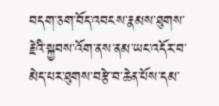བདག་ཅག་བོད་འབངས་རྣམས་ཐུགས་རྗེའི་སྐྱབས་འོག་ནས་ནམ་ཡང་འདོར་བ་མེད་པར་ཐུགས་བརྩེ་བ་ཆེན་པོས་དམ་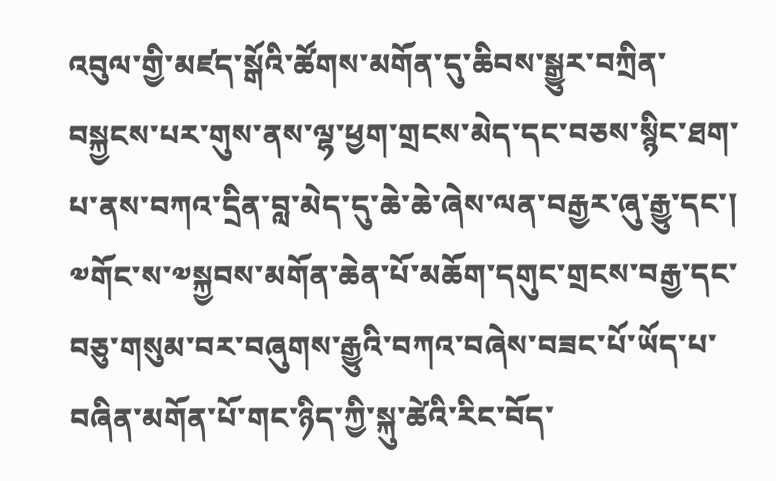འབུལ་གྱི་མཛད་སྒོའི་ཚོགས་མགོན་དུ་ཆིབས་སྒྱུར་བཀྲིན་བསྐྱངས་པར་གུས་ནས་ལྷ་ཕྱག་གྲངས་མེད་དང་བཅས་སྙིང་ཐག་པ་ནས་བཀའ་དྲིན་བླ་མེད་དུ་ཆེ་ཆེ་ཞེས་ལན་བརྒྱར་ཞུ་རྒྱུ་དང་། ༧གོང་ས་༧སྐྱབས་མགོན་ཆེན་པོ་མཆོག་དགུང་གྲངས་བརྒྱ་དང་བཅུ་གསུམ་བར་བཞུགས་རྒྱུའི་བཀའ་བཞེས་བཟང་པོ་ཡོད་པ་བཞིན་མགོན་པོ་གང་ཉིད་ཀྱི་སྐུ་ཚེའི་རིང་བོད་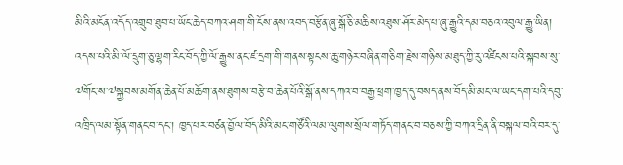མིའི་མངོན་འདོད་འགྲུབ་ཐུབ་པ་ཡོང་ཆེད་བཀའ་ཤག་གི་ངོས་ནས་འབད་བརྩོན་ཞུ་སྒོ་ཅི་མཆིས་འཐུས་ཤོར་མེད་པ་ཞུ་རྒྱུའི་དམ་བཅའ་འབུལ་རྒྱུ་ཡིན།
འདས་པའི་མི་ལོ་དྲུག་ཅུ་ལྷག་རིང་བོད་ཀྱི་ལོ་རྒྱུས་ནང་ཛ་དྲག་གི་གནས་སྟངས་ཆུ་གཉེར་བཞིན་གཅིག་རྗེས་གཉིས་མཐུད་ཀྱི་རུ་འཛིངས་པའི་སྐབས་སུ་༧གོང་ས་༧སྐྱབས་མགོན་ཆེན་པོ་མཆོག་ནས་ཐུགས་བརྩེ་བ་ཆེན་པོའི་སྒོ་ནས་དཀའ་བ་བརྒྱ་ཕྲག་ཁྱད་དུ་བསད་ནས་བོད་མི་མང་ལ་ཡང་དག་པའི་དབུ་འཁྲིད་ལམ་སྟོན་གནང་བ་དང་། ཁྱད་པར་བཙན་བྱོལ་བོད་མིའི་མང་གཙོའི་ལམ་ལུགས་སྲོལ་གཏོད་གནང་བ་བཅས་ཀྱི་བཀའ་དྲིན་ནི་བསྐལ་བའི་བར་དུ་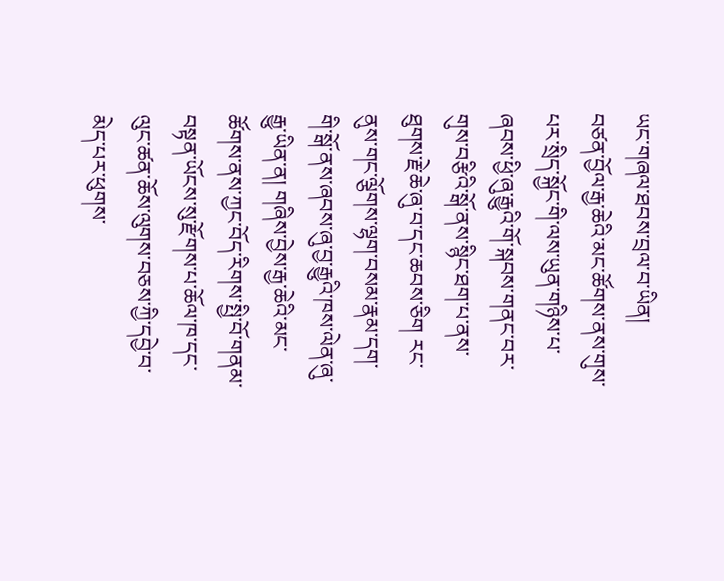ཡང་གཞལ་ཐབས་བྲལ་བ་ཡིན།
བཙན་བྱོལ་རྒྱ་ཆེའི་མང་ཚོགས་ནས་གུས་པར་སྲིད་སྐྱོང་གི་ལས་ཡུན་གཉིས་པ་ཞབས་ཕྱི་ཞུ་རྒྱུའི་གོ་སྐབས་གནང་བར་གུས་བརྩིའི་སྒོ་ནས་སྙིང་ཐག་པ་ནས་ཐུགས་རྗེ་ཆེ་ཞུ་བ་དང་ཆབས་ཅིག རང་ནུས་གང་ལྕོགས་ལྷག་བསམ་རྣམ་དག་གི་སྒོ་ནས་ཞབས་ཞུ་བྱ་རྒྱུའི་ཁས་ལེན་ཞུ་རྒྱུ་ཡིན་ན། གཞིས་བྱེས་རྒྱ་ཆེའི་མང་ཚོགས་ནས་ཀྱང་བོད་རིགས་སྤྱི་བོ་གནམ་བསྟན་ཡོངས་སུ་རྫོགས་པ་ཆོལ་ཁ་དང་ལུང་ཚན་ཆོས་ལུགས་བཅས་ཀྱི་དབྱེ་བ་མེད་པར་ཕུགས་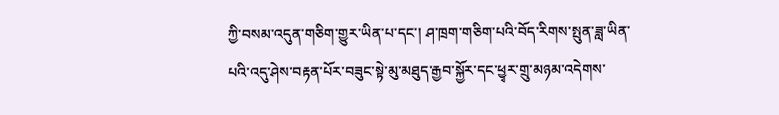ཀྱི་བསམ་འདུན་གཅིག་གྱུར་ཡིན་པ་དང་། ཤ་ཁྲག་གཅིག་པའི་བོད་རིགས་སྤུན་ཟླ་ཡིན་པའི་འདུ་ཤེས་བརྟན་པོར་བཟུང་སྟེ་མུ་མཐུད་རྒྱབ་སྐྱོར་དང་ཕྱྭར་གྲུ་མཉམ་འདེགས་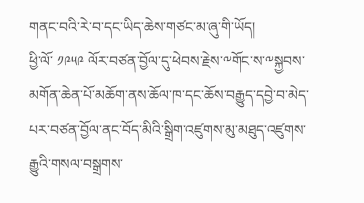གནང་བའི་རེ་བ་དང་ཡིད་ཆེས་གཙང་མ་ཞུ་གི་ཡོད།
ཕྱི་ལོ་ ༡༩༥༩ ལོར་བཙན་བྱོལ་དུ་ཕེབས་རྗེས་༸གོང་ས་༸སྐྱབས་མགོན་ཆེན་པོ་མཆོག་ནས་ཆོལ་ཁ་དང་ཆོས་བརྒྱུད་དབྱེ་བ་མེད་པར་བཙན་བྱོལ་ནང་བོད་མིའི་སྒྲིག་འཛུགས་མུ་མཐུད་འཛུགས་རྒྱུའི་གསལ་བསྒྲགས་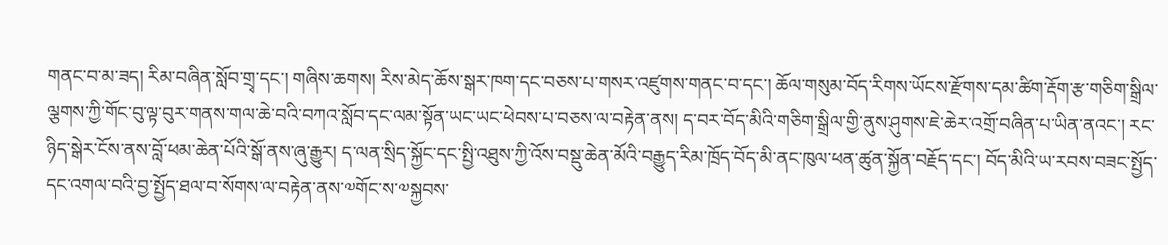གནང་བ་མ་ཟད། རིམ་བཞིན་སློབ་གྲྭ་དང་། གཞིས་ཆགས། རིས་མེད་ཆོས་སྒར་ཁག་དང་བཅས་པ་གསར་འཛུགས་གནང་བ་དང་། ཆོལ་གསུམ་བོད་རིགས་ཡོངས་རྫོགས་དམ་ཚིག་རྡོག་རྩ་གཅིག་སྒྲིལ་ལྕགས་ཀྱི་གོང་བུ་ལྟ་བུར་གནས་གལ་ཆེ་བའི་བཀའ་སློབ་དང་ལམ་སྟོན་ཡང་ཡང་ཕེབས་པ་བཅས་ལ་བརྟེན་ནས། ད་བར་བོད་མིའི་གཅིག་སྒྲིལ་གྱི་ནུས་ཤུགས་ཇེ་ཆེར་འགྲོ་བཞིན་པ་ཡིན་ནའང་། རང་ཉིད་སྒེར་ངོས་ནས་བློ་ཕམ་ཆེན་པོའི་སྒོ་ནས་ཞུ་རྒྱུར། ད་ལན་སྲིད་སྐྱོང་དང་སྤྱི་འཐུས་ཀྱི་འོས་བསྡུ་ཆེན་མོའི་བརྒྱུད་རིམ་ཁྲོད་བོད་མི་ནང་ཁུལ་ཕན་ཚུན་སྐྱོན་བརྗོད་དང་། བོད་མིའི་ཡ་རབས་བཟང་སྤྱོད་དང་འགལ་བའི་བྱ་སྤྱོད་ཐལ་བ་སོགས་ལ་བརྟེན་ནས་༧གོང་ས་༧སྐྱབས་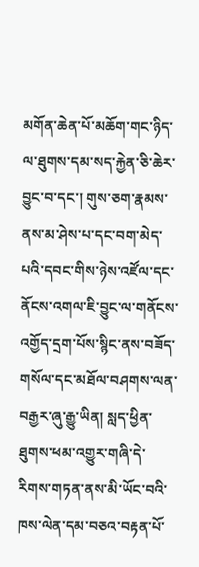མགོན་ཆེན་པོ་མཆོག་གང་ཉིད་ལ་ཐུགས་དམ་སད་རྐྱེན་ཅི་ཆེར་བྱུང་བ་དང་། གུས་ཅག་རྣམས་ནས་མ་ཤེས་པ་དང་བག་མེད་པའི་དབང་གིས་ཉེས་འཛོལ་དང་ནོངས་འགལ་ཇི་བྱུང་ལ་གནོངས་འགྱོད་དྲག་པོས་སྙིང་ནས་བཟོད་གསོལ་དང་མཐོལ་བཤགས་ལན་བརྒྱར་ཞུ་རྒྱུ་ཡིན། སླད་ཕྱིན་ཐུགས་ཕམ་འགྱུར་གཞི་དེ་རིགས་གཏན་ནས་མི་ཡོང་བའི་ཁས་ལེན་དམ་བཅའ་བརྟན་པོ་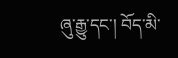ཞུ་རྒྱུ་དང་། བོད་མི་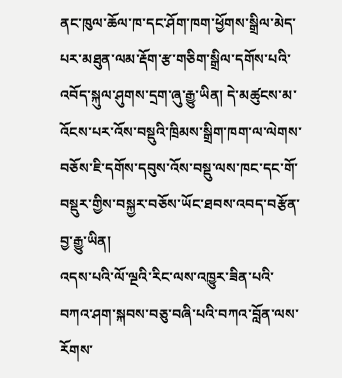ནང་ཁུལ་ཆོལ་ཁ་དང་ཤོག་ཁག་ཕྱོགས་སྒྲིལ་མེད་པར་མཐུན་ལམ་རྡོག་རྩ་གཅིག་སྒྲིལ་དགོས་པའི་འབོད་སྐུལ་ཤུགས་དྲག་ཞུ་རྒྱུ་ཡིན། དེ་མཚུངས་མ་འོངས་པར་འོས་བསྡུའི་ཁྲིམས་སྒྲིག་ཁག་ལ་ལེགས་བཅོས་ཇི་དགོས་དབུས་འོས་བསྡུ་ལས་ཁང་དང་གོ་བསྡུར་གྱིས་བསྐྱར་བཅོས་ཡོང་ཐབས་འབད་བརྩོན་བྱ་རྒྱུ་ཡིན།
འདས་པའི་ལོ་ལྔའི་རིང་ལས་འཁྱུར་ཟིན་པའི་བཀའ་ཤག་སྐབས་བཅུ་བཞི་པའི་བཀའ་བློན་ལས་རོགས་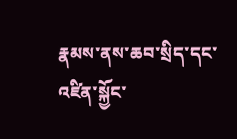རྣམས་ནས་ཆབ་སྲིད་དང་འཛིན་སྐྱོང་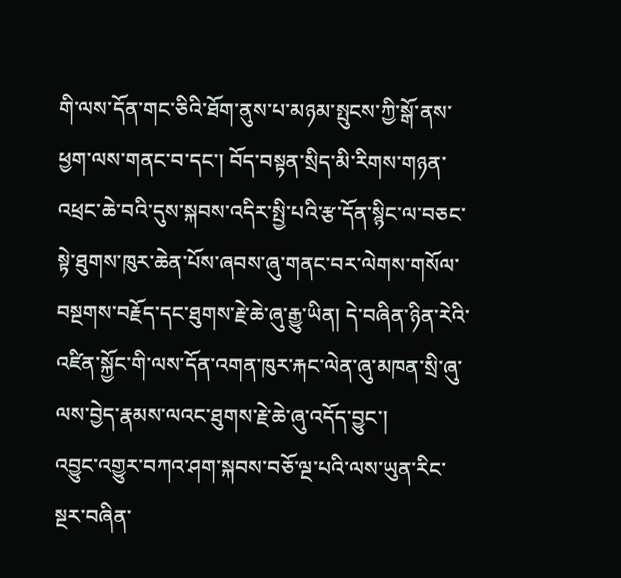གི་ལས་དོན་གང་ཅིའི་ཐོག་ནུས་པ་མཉམ་སྤུངས་ཀྱི་སྒོ་ནས་ཕྱག་ལས་གནང་བ་དང་། བོད་བསྟན་སྲིད་མི་རིགས་གཉན་འཕྲང་ཆེ་བའི་དུས་སྐབས་འདིར་སྤྱི་པའི་རྩ་དོན་སྙིང་ལ་བཅང་སྟེ་ཐུགས་ཁུར་ཆེན་པོས་ཞབས་ཞུ་གནང་བར་ལེགས་གསོལ་བསྔགས་བརྗོད་དང་ཐུགས་རྗེ་ཆེ་ཞུ་རྒྱུ་ཡིན། དེ་བཞིན་ཉིན་རེའི་འཛིན་སྐྱོང་གི་ལས་དོན་འགན་ཁུར་རྐང་ལེན་ཞུ་མཁན་སྲི་ཞུ་ལས་བྱེད་རྣམས་ལའང་ཐུགས་རྗེ་ཆེ་ཞུ་འདོད་བྱུང་།
འབྱུང་འགྱུར་བཀའ་ཤག་སྐབས་བཅོ་ལྔ་པའི་ལས་ཡུན་རིང་སྔར་བཞིན་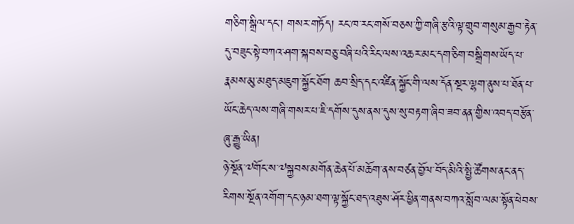གཅིག་སྒྲིལ་དང་། གསར་གཏོད། རང་ཁ་རང་གསོ་བཅས་ཀྱི་གཞི་རྩའི་ལྟ་གྲུབ་གསུམ་རྒྱབ་རྟེན་དུ་བཟུང་སྟེ་བཀའ་ཤག་སྐབས་བཅུ་བཞི་པའི་རིང་ལས་འཆར་མང་དག་ཅིག་བསྒྲིགས་ཡོད་པ་རྣམས་མུ་མཐུད་མཇུག་སྐྱོང་ཐོག ཆབ་སྲིད་དང་འཛིན་སྐྱོང་གི་ལས་དོན་སྔར་ལྷག་ནུས་པ་ཐོན་པ་ཡོང་ཆེད་ལས་གཞི་གསར་པ་ཇི་དགོས་དུས་ནས་དུས་སུ་བརྟག་ཞིབ་ཟབ་ནན་གྱིས་འབད་བརྩོན་ཞུ་རྒྱུ་ཡིན།
ཉེ་སྔོན་༧གོང་ས་༧སྐྱབས་མགོན་ཆེན་པོ་མཆོག་ནས་བཙན་བྱོལ་བོད་མིའི་སྤྱི་ཚོགས་ནང་ནད་རིགས་སྔོན་འགོག་དང་ཉམ་ཐག་ལྟ་སྐྱོང་ཐད་འཐུས་ཤོར་ཕྱིན་གནས་བཀའ་སློབ་ལམ་སྟོན་ཕེབས་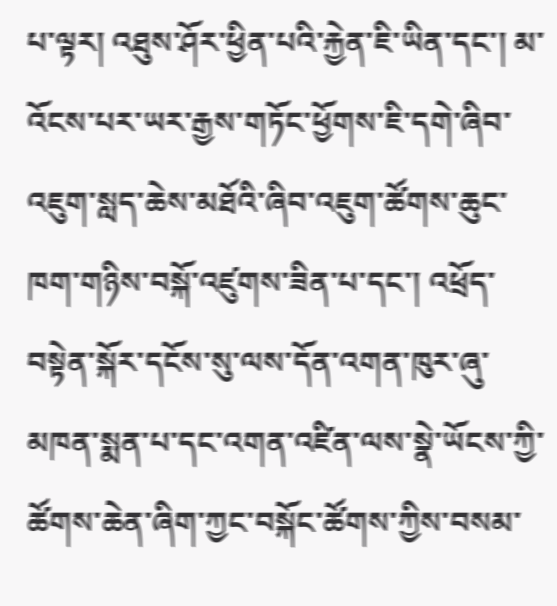པ་ལྟར། འཐུས་ཤོར་ཕྱིན་པའི་རྐྱེན་ཇི་ཡིན་དང་། མ་འོངས་པར་ཡར་རྒྱས་གཏོང་ཕྱོགས་ཇི་དགེ་ཞིབ་འཇུག་སླད་ཆེས་མཐོའི་ཞིབ་འཇུག་ཚོགས་ཆུང་ཁག་གཉིས་བསྐོ་འཛུགས་ཟིན་པ་དང་། འཕྲོད་བསྟེན་སྐོར་དངོས་སུ་ལས་དོན་འགན་ཁུར་ཞུ་མཁན་སྨན་པ་དང་འགན་འཛིན་ལས་སྣེ་ཡོངས་ཀྱི་ཚོགས་ཆེན་ཞིག་ཀྱང་བསྐོང་ཚོགས་ཀྱིས་བསམ་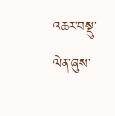འཆར་བསྡུ་ལེན་ཞུས་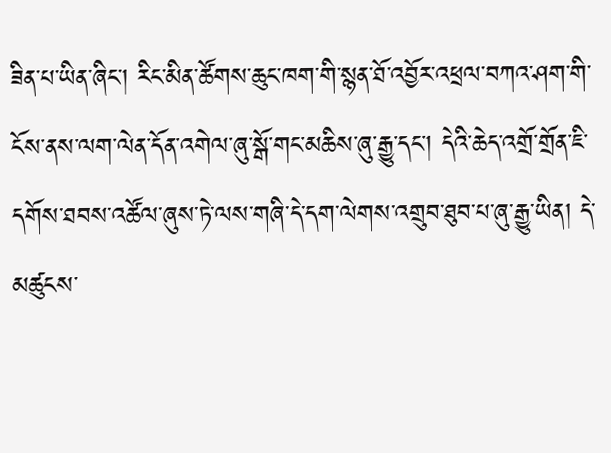ཟིན་པ་ཡིན་ཞིང་། རིང་མིན་ཚོགས་ཆུང་ཁག་གི་སྙན་ཐོ་འབྱོར་འཕྲལ་བཀའ་ཤག་གི་ངོས་ནས་ལག་ལེན་དོན་འགེལ་ཞུ་སྒོ་གང་མཆིས་ཞུ་རྒྱུ་དང་། དེའི་ཆེད་འགྲོ་གྲོན་ཇི་དགོས་ཐབས་འཚོལ་ཞུས་ཏེ་ལས་གཞི་དེ་དག་ལེགས་འགྲུབ་ཐུབ་པ་ཞུ་རྒྱུ་ཡིན། དེ་མཚུངས་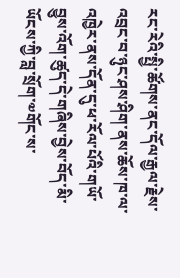རང་རེའི་སྤྱི་ཚོགས་ནང་དོལ་རྒྱལ་རྗེས་འབྲང་བ་ཉུང་ཤས་ཤིག་ནས་ཆོས་ཁ་ལ་འཁྱེར་ནས་དོན་དུ་ཕ་རོལ་པོའི་གཡོ་བྱུས་འོག་ཚུད་དེ་གཞིས་བྱེས་བོད་མི་ཡོངས་ཀྱི་བླ་སྲོག་༧གོང་ས་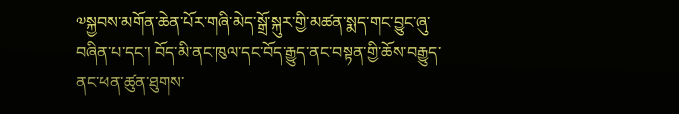༧སྐྱབས་མགོན་ཆེན་པོར་གཞི་མེད་སྒྲོ་སྐུར་གྱི་མཚན་སྨད་གང་བྱུང་ཞུ་བཞིན་པ་དང་། བོད་མི་ནང་ཁུལ་དང་བོད་རྒྱུད་ནང་བསྟན་གྱི་ཆོས་བརྒྱུད་ནང་ཕན་ཚུན་ཐུགས་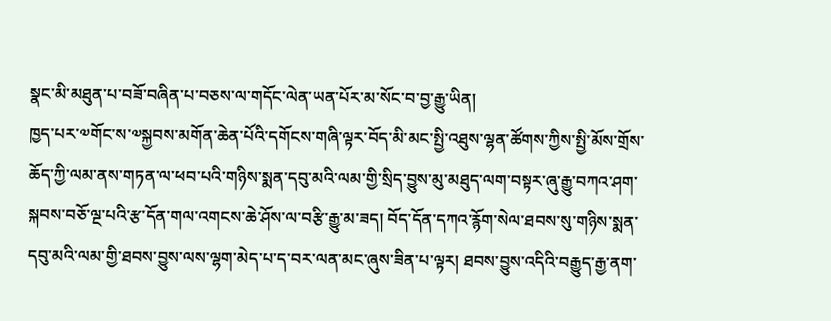སྣང་མི་མཐུན་པ་བཟོ་བཞིན་པ་བཅས་ལ་གདོང་ལེན་ཡན་པོར་མ་སོང་བ་བྱ་རྒྱུ་ཡིན།
ཁྱད་པར་༧གོང་ས་༧སྐྱབས་མགོན་ཆེན་པོའི་དགོངས་གཞི་ལྟར་བོད་མི་མང་སྤྱི་འཐུས་ལྷན་ཚོགས་ཀྱིས་སྤྱི་མོས་གྲོས་ཆོད་ཀྱི་ལམ་ནས་གཏན་ལ་ཕབ་པའི་གཉིས་སྨན་དབུ་མའི་ལམ་གྱི་སྲིད་བྱུས་མུ་མཐུད་ལག་བསྟར་ཞུ་རྒྱུ་བཀའ་ཤག་སྐབས་བཅོ་ལྔ་པའི་རྩ་དོན་གལ་འགངས་ཆེ་ཤོས་ལ་བརྩི་རྒྱུ་མ་ཟད། བོད་དོན་དཀའ་རྙོག་སེལ་ཐབས་སུ་གཉིས་སྨན་དབུ་མའི་ལམ་གྱི་ཐབས་བྱུས་ལས་ལྷག་མེད་པ་ད་བར་ལན་མང་ཞུས་ཟིན་པ་ལྟར། ཐབས་བྱུས་འདིའི་བརྒྱུད་རྒྱ་ནག་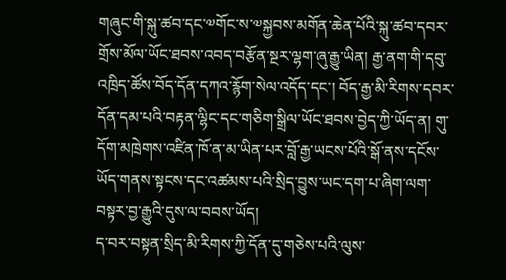གཞུང་གི་སྐུ་ཚབ་དང་༧གོང་ས་༧སྐྱབས་མགོན་ཆེན་པོའི་སྐུ་ཚབ་དབར་གྲོས་མོལ་ཡོང་ཐབས་འབད་བརྩོན་སྔར་ལྷག་ཞུ་རྒྱུ་ཡིན། རྒྱ་ནག་གི་དབུ་འཁྲིད་ཚོས་བོད་དོན་དཀའ་རྙོག་སེལ་འདོད་དང་། བོད་རྒྱ་མི་རིགས་དབར་དོན་དམ་པའི་བརྟན་ལྷིང་དང་གཅིག་སྒྲིལ་ཡོང་ཐབས་བྱེད་ཀྱི་ཡོད་ན། གུ་དོག་མཁྲེགས་འཛིན་ཁོ་ན་མ་ཡིན་པར་བློ་རྒྱ་ཡངས་པོའི་སྒོ་ནས་དངོས་ཡོད་གནས་སྟངས་དང་འཚམས་པའི་སྲིད་བྱུས་ཡང་དག་པ་ཞིག་ལག་བསྟར་བྱ་རྒྱུའི་དུས་ལ་བབས་ཡོད།
ད་བར་བསྟན་སྲིད་མི་རིགས་ཀྱི་དོན་དུ་གཅེས་པའི་ལུས་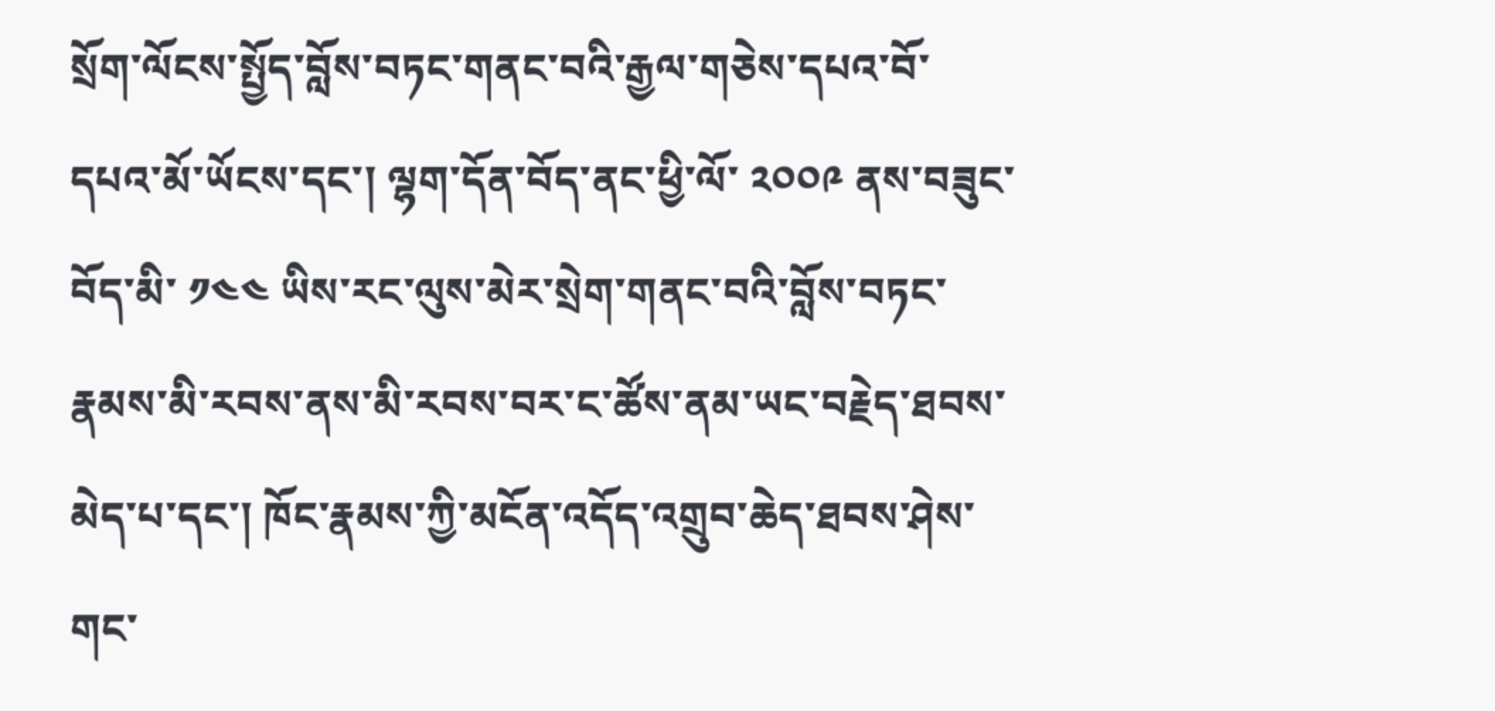སྲོག་ལོངས་སྤྱོད་བློས་བཏང་གནང་བའི་རྒྱལ་གཅེས་དཔའ་བོ་དཔའ་མོ་ཡོངས་དང་། ལྷག་དོན་བོད་ནང་ཕྱི་ལོ་ ༢༠༠༩ ནས་བཟུང་བོད་མི་ ༡༤༤ ཡིས་རང་ལུས་མེར་སྲེག་གནང་བའི་བློས་བཏང་རྣམས་མི་རབས་ནས་མི་རབས་བར་ང་ཚོས་ནམ་ཡང་བརྗེད་ཐབས་མེད་པ་དང་། ཁོང་རྣམས་ཀྱི་མངོན་འདོད་འགྲུབ་ཆེད་ཐབས་ཤེས་གང་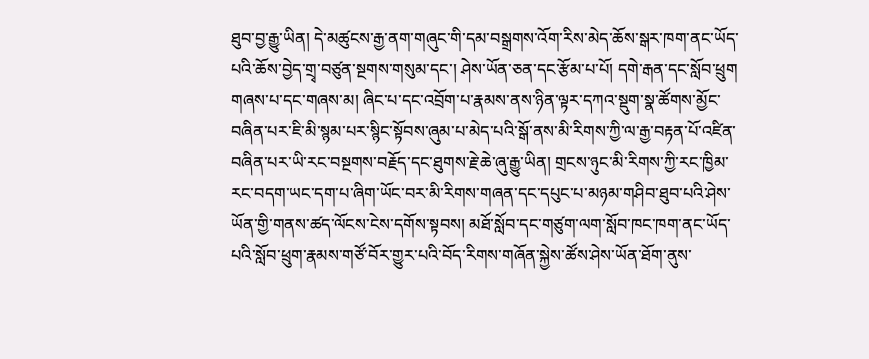ཐུབ་བྱ་རྒྱུ་ཡིན། དེ་མཚུངས་རྒྱ་ནག་གཞུང་གི་དམ་བསྒྲགས་འོག་རིས་མེད་ཆོས་སྒར་ཁག་ནང་ཡོད་པའི་ཆོས་བྱེད་གྲྭ་བཙུན་སྔགས་གསུམ་དང་། ཤེས་ཡོན་ཅན་དང་རྩོམ་པ་པོ། དགེ་རྒན་དང་སློབ་ཕྲུག གཞས་པ་དང་གཞས་མ། ཞིང་པ་དང་འབྲོག་པ་རྣམས་ནས་ཉིན་ལྟར་དཀའ་སྡུག་སྣ་ཚོགས་མྱོང་བཞིན་པར་ཇི་མི་སྙམ་པར་སྙིང་སྟོབས་ཞུམ་པ་མེད་པའི་སྒོ་ནས་མི་རིགས་ཀྱི་ལ་རྒྱ་བརྟན་པོ་འཛིན་བཞིན་པར་ཡི་རང་བསྔགས་བརྗོད་དང་ཐུགས་རྗེ་ཆེ་ཞུ་རྒྱུ་ཡིན། གྲངས་ཉུང་མི་རིགས་ཀྱི་རང་ཁྱིམ་རང་བདག་ཡང་དག་པ་ཞིག་ཡོང་བར་མི་རིགས་གཞན་དང་དཔུང་པ་མཉམ་གཤིབ་ཐུབ་པའི་ཤེས་ཡོན་གྱི་གནས་ཚད་ལོངས་ངེས་དགོས་སྟབས། མཐོ་སློབ་དང་གཙུག་ལག་སློབ་ཁང་ཁག་ནང་ཡོད་པའི་སློབ་ཕྲུག་རྣམས་གཙོ་བོར་གྱུར་པའི་བོད་རིགས་གཞོན་སྐྱེས་ཚོས་ཤེས་ཡོན་ཐོག་ནུས་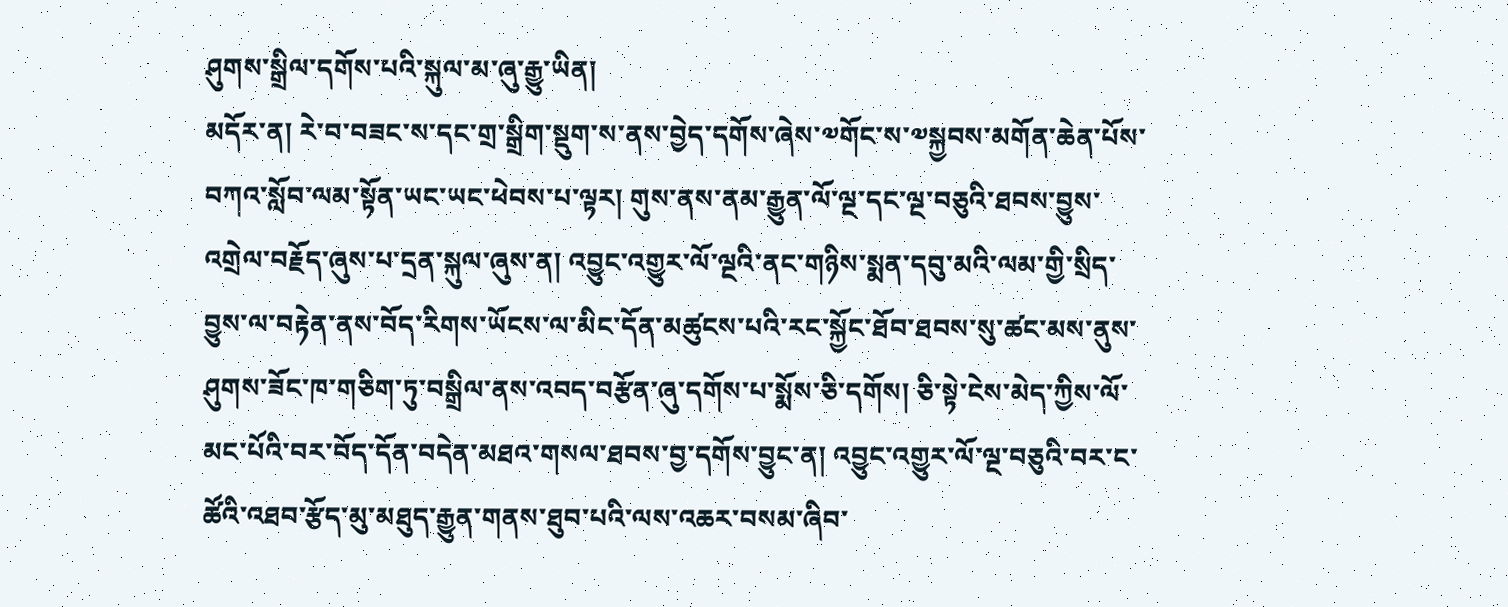ཤུགས་སྒྲིལ་དགོས་པའི་སྐུལ་མ་ཞུ་རྒྱུ་ཡིན།
མདོར་ན། རེ་བ་བཟང་ས་དང་གྲ་སྒྲིག་སྡུག་ས་ནས་བྱེད་དགོས་ཞེས་༧གོང་ས་༧སྐྱབས་མགོན་ཆེན་པོས་བཀའ་སློབ་ལམ་སྟོན་ཡང་ཡང་ཕེབས་པ་ལྟར། གུས་ནས་ནམ་རྒྱུན་ལོ་ལྔ་དང་ལྔ་བཅུའི་ཐབས་བྱུས་འགྲེལ་བརྗོད་ཞུས་པ་དྲན་སྐུལ་ཞུས་ན། འབྱུང་འགྱུར་ལོ་ལྔའི་ནང་གཉིས་སྨན་དབུ་མའི་ལམ་གྱི་སྲིད་བྱུས་ལ་བརྟེན་ནས་བོད་རིགས་ཡོངས་ལ་མིང་དོན་མཚུངས་པའི་རང་སྐྱོང་ཐོབ་ཐབས་སུ་ཚང་མས་ནུས་ཤུགས་ཟོང་ཁ་གཅིག་ཏུ་བསྒྲིལ་ནས་འབད་བརྩོན་ཞུ་དགོས་པ་སྨོས་ཅི་དགོས། ཅི་སྟེ་ངེས་མེད་ཀྱིས་ལོ་མང་པོའི་བར་བོད་དོན་བདེན་མཐའ་གསལ་ཐབས་བྱ་དགོས་བྱུང་ན། འབྱུང་འགྱུར་ལོ་ལྔ་བཅུའི་བར་ང་ཚོའི་འཐབ་རྩོད་མུ་མཐུད་རྒྱུན་གནས་ཐུབ་པའི་ལས་འཆར་བསམ་ཞིབ་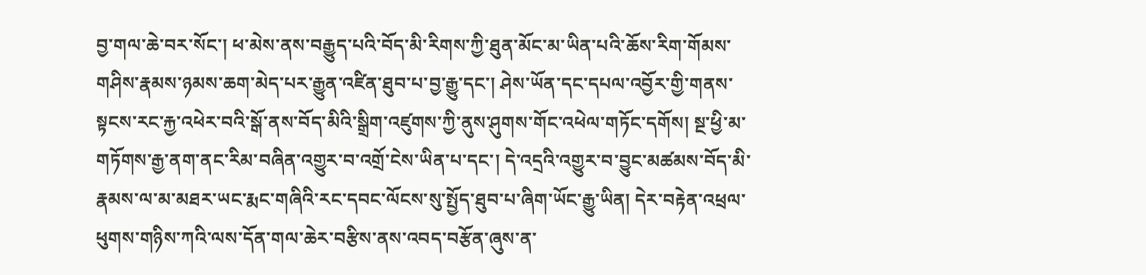བྱ་གལ་ཆེ་བར་སོང་། ཕ་མེས་ནས་བརྒྱུད་པའི་བོད་མི་རིགས་ཀྱི་ཐུན་མོང་མ་ཡིན་པའི་ཆོས་རིག་གོམས་གཤིས་རྣམས་ཉམས་ཆག་མེད་པར་རྒྱུན་འཛིན་ཐུབ་པ་བྱ་རྒྱུ་དང་། ཤེས་ཡོན་དང་དཔལ་འབྱོར་གྱི་གནས་སྟངས་རང་རྐྱ་འཕེར་བའི་སྒོ་ནས་བོད་མིའི་སྒྲིག་འཛུགས་ཀྱི་ནུས་ཤུགས་གོང་འཕེལ་གཏོང་དགོས། སྔ་ཕྱི་མ་གཏོགས་རྒྱ་ནག་ནང་རིམ་བཞིན་འགྱུར་བ་འགྲོ་ངེས་ཡིན་པ་དང་། དེ་འདྲའི་འགྱུར་བ་བྱུང་མཚམས་བོད་མི་རྣམས་ལ་མ་མཐར་ཡང་རྨང་གཞིའི་རང་དབང་ལོངས་སུ་སྤྱོད་ཐུབ་པ་ཞིག་ཡོང་རྒྱུ་ཡིན། དེར་བརྟེན་འཕྲལ་ཕུགས་གཉིས་ཀའི་ལས་དོན་གལ་ཆེར་བརྩིས་ནས་འབད་བརྩོན་ཞུས་ན་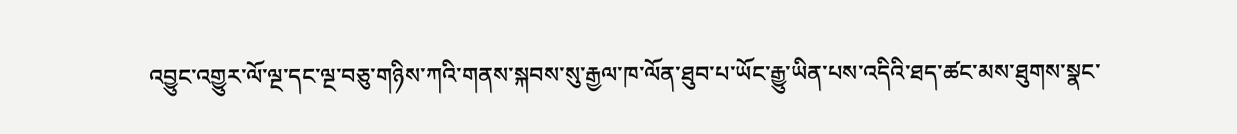འབྱུང་འགྱུར་ལོ་ལྔ་དང་ལྔ་བཅུ་གཉིས་ཀའི་གནས་སྐབས་སུ་རྒྱལ་ཁ་ལོན་ཐུབ་པ་ཡོང་རྒྱུ་ཡིན་པས་འདིའི་ཐད་ཚང་མས་ཐུགས་སྣང་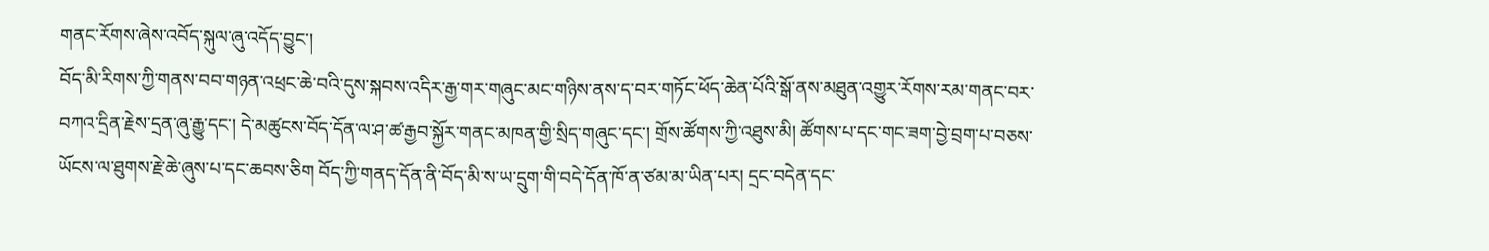གནང་རོགས་ཞེས་འབོད་སྐུལ་ཞུ་འདོད་བྱུང་།
བོད་མི་རིགས་ཀྱི་གནས་བབ་གཉན་འཕྲང་ཆེ་བའི་དུས་སྐབས་འདིར་རྒྱ་གར་གཞུང་མང་གཉིས་ནས་ད་བར་གཏོང་ཕོད་ཆེན་པོའི་སྒོ་ནས་མཐུན་འགྱུར་རོགས་རམ་གནང་བར་བཀའ་དྲིན་རྗེས་དྲན་ཞུ་རྒྱུ་དང་། དེ་མཚུངས་བོད་དོན་ལ་ཤ་ཚ་རྒྱབ་སྐྱོར་གནང་མཁན་གྱི་སྲིད་གཞུང་དང་། གྲོས་ཚོགས་ཀྱི་འཐུས་མི། ཚོགས་པ་དང་གང་ཟག་བྱེ་བྲག་པ་བཅས་ཡོངས་ལ་ཐུགས་རྗེ་ཆེ་ཞུས་པ་དང་ཆབས་ཅིག བོད་ཀྱི་གནད་དོན་ནི་བོད་མི་ས་ཡ་དྲུག་གི་བདེ་དོན་ཁོ་ན་ཙམ་མ་ཡིན་པར། དྲང་བདེན་དང་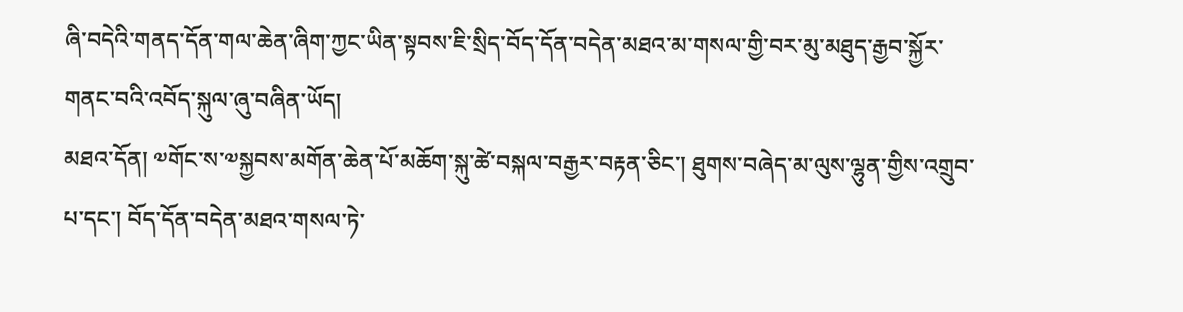ཞི་བདེའི་གནད་དོན་གལ་ཆེན་ཞིག་ཀྱང་ཡིན་སྟབས་ཇི་སྲིད་བོད་དོན་བདེན་མཐའ་མ་གསལ་གྱི་བར་མུ་མཐུད་རྒྱབ་སྐྱོར་གནང་བའི་འབོད་སྐུལ་ཞུ་བཞིན་ཡོད།
མཐའ་དོན། ༧གོང་ས་༧སྐྱབས་མགོན་ཆེན་པོ་མཆོག་སྐུ་ཚེ་བསྐལ་བརྒྱར་བརྟན་ཅིང་། ཐུགས་བཞེད་མ་ལུས་ལྷུན་གྱིས་འགྲུབ་པ་དང་། བོད་དོན་བདེན་མཐའ་གསལ་ཏེ་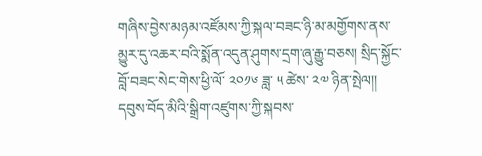གཞིས་བྱེས་མཉམ་འཛོམས་ཀྱི་སྐལ་བཟང་ཉི་མ་མགྱོགས་ནས་མྱུར་དུ་འཆར་བའི་སྨོན་འདུན་ཤུགས་དྲག་ཞུ་རྒྱུ་བཅས། སྲིད་སྐྱོང་བློ་བཟང་སེང་གེས་ཕྱི་ལོ་ ༢༠༡༦ ཟླ་ ༥ ཚེས་ ༢༧ ཉིན་སྤེལ།།
དབུས་བོད་མིའི་སྒྲིག་འཛུགས་ཀྱི་སྐབས་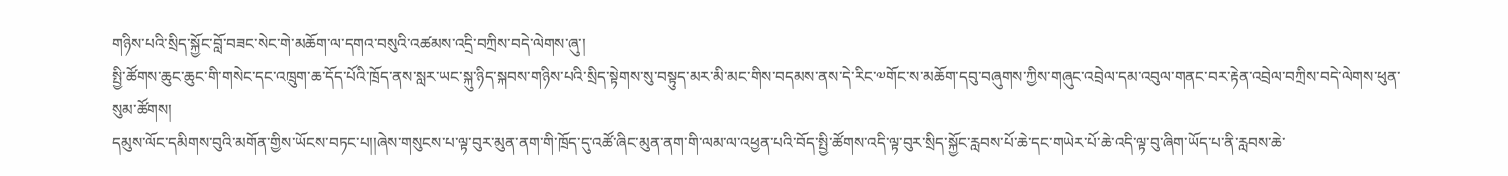གཉིས་པའི་སྲིད་སྐྱོང་བློ་བཟང་སེང་གེ་མཆོག་ལ་དགའ་བསུའི་འཚམས་འདྲི་བཀྲིས་བདེ་ལེགས་ཞུ་།
སྤྱི་ཚོགས་ཆུང་ཆུང་གི་གསེང་དང་འཁྲུག་ཆ་དོད་པོའི་ཁྲོད་ནས་སླར་ཡང་སྐུ་ཉིད་སྐབས་གཉིས་པའི་སྲིད་སྟེགས་སུ་བསྟུད་མར་མི་མང་གིས་བདམས་ནས་དེ་རིང་༧གོང་ས་མཆོག་དབུ་བཞུགས་ཀྱིས་གཞུང་འབྲེལ་དམ་འབུལ་གནང་བར་རྟེན་འབྲེལ་བཀྲིས་བདེ་ལེགས་ཕུན་སུམ་ཚོགས།
དམུས་ལོང་དམིགས་བུའི་མགོན་གྱིས་ཡོངས་བཏང་པ།།ཞེས་གསུངས་པ་ལྟ་བུར་མུན་ནག་གི་ཁྲོད་དུ་འཚོ་ཞིང་མུན་ནག་གི་ལམ་ལ་འཕྱན་པའི་བོད་སྤྱི་ཚོགས་འདི་ལྟ་བུར་སྲིད་སྐྱོང་རླབས་པོ་ཆེ་དང་གཡེར་པོ་ཆེ་འདི་ལྟ་བུ་ཞིག་ཡོད་པ་ནི་རླབས་ཆེ་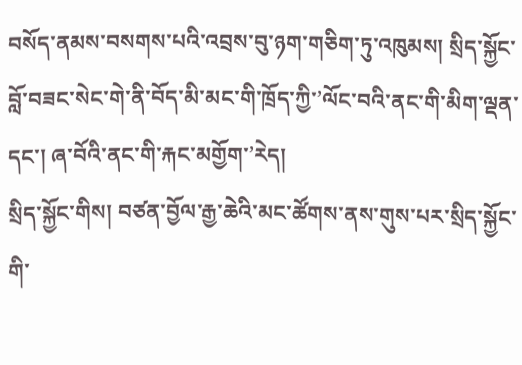བསོད་ནམས་བསགས་པའི་འབྲས་བུ་ཉག་གཅིག་ཏུ་འཁུམས། སྲིད་སྐྱོང་བློ་བཟང་སེང་གེ་ནི་བོད་མི་མང་གི་ཁྲོད་ཀྱི་’ལོང་བའི་ནང་གི་མིག་ལྡན་དང་། ཞ་བོའི་ནང་གི་རྐང་མགྱོག་’རེད།
སྲིད་སྐྱོང་གིས། བཙན་བྱོལ་རྒྱ་ཆེའི་མང་ཚོགས་ནས་གུས་པར་སྲིད་སྐྱོང་གི་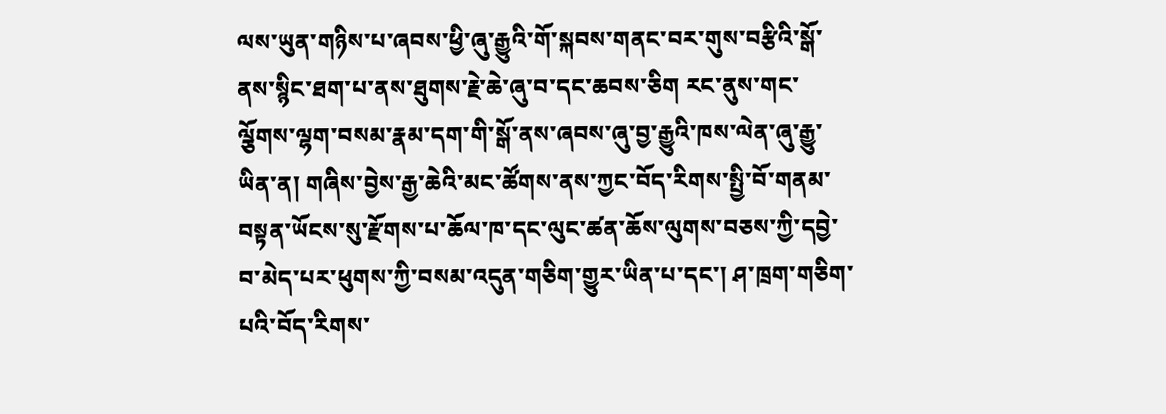ལས་ཡུན་གཉིས་པ་ཞབས་ཕྱི་ཞུ་རྒྱུའི་གོ་སྐབས་གནང་བར་གུས་བརྩིའི་སྒོ་ནས་སྙིང་ཐག་པ་ནས་ཐུགས་རྗེ་ཆེ་ཞུ་བ་དང་ཆབས་ཅིག རང་ནུས་གང་ལྕོགས་ལྷག་བསམ་རྣམ་དག་གི་སྒོ་ནས་ཞབས་ཞུ་བྱ་རྒྱུའི་ཁས་ལེན་ཞུ་རྒྱུ་ཡིན་ན། གཞིས་བྱེས་རྒྱ་ཆེའི་མང་ཚོགས་ནས་ཀྱང་བོད་རིགས་སྤྱི་བོ་གནམ་བསྟན་ཡོངས་སུ་རྫོགས་པ་ཆོལ་ཁ་དང་ལུང་ཚན་ཆོས་ལུགས་བཅས་ཀྱི་དབྱེ་བ་མེད་པར་ཕུགས་ཀྱི་བསམ་འདུན་གཅིག་གྱུར་ཡིན་པ་དང་། ཤ་ཁྲག་གཅིག་པའི་བོད་རིགས་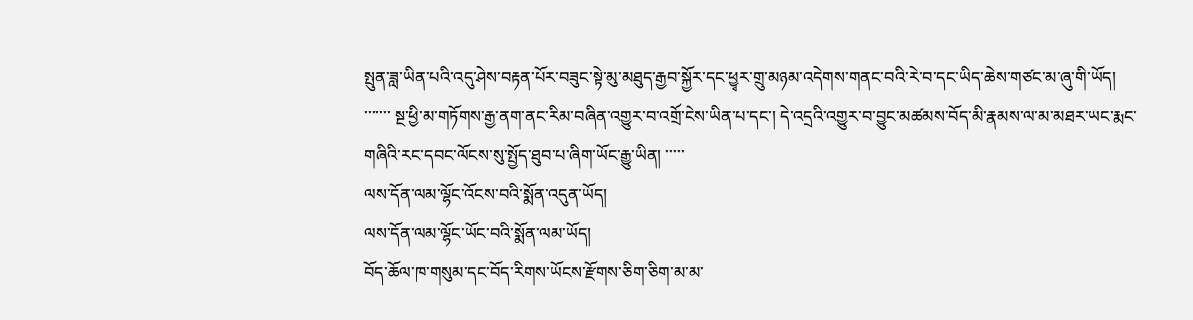སྤུན་ཟླ་ཡིན་པའི་འདུ་ཤེས་བརྟན་པོར་བཟུང་སྟེ་མུ་མཐུད་རྒྱབ་སྐྱོར་དང་ཕྱྭར་གྲུ་མཉམ་འདེགས་གནང་བའི་རེ་བ་དང་ཡིད་ཆེས་གཙང་མ་ཞུ་གི་ཡོད།
་་་་་་་ སྔ་ཕྱི་མ་གཏོགས་རྒྱ་ནག་ནང་རིམ་བཞིན་འགྱུར་བ་འགྲོ་ངེས་ཡིན་པ་དང་། དེ་འདྲའི་འགྱུར་བ་བྱུང་མཚམས་བོད་མི་རྣམས་ལ་མ་མཐར་ཡང་རྨང་གཞིའི་རང་དབང་ལོངས་སུ་སྤྱོད་ཐུབ་པ་ཞིག་ཡོང་རྒྱུ་ཡིན། ་་་་་
ལས་དོན་ལམ་ལྷོང་འོངས་བའི་སྨོན་འདུན་ཡོད།
ལས་དོན་ལམ་ལྷོང་ཡོང་བའི་སྨོན་ལམ་ཡོད།
བོད་ཆོལ་ཁ་གསུམ་དང་བོད་རིགས་ཡོངས་རྫོགས་ཅིག་ཅིག་མ་མ་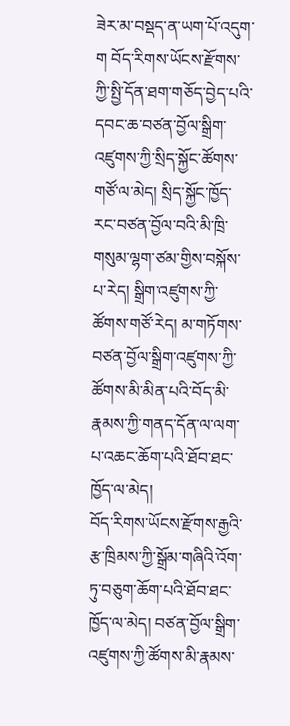ཟེར་མ་བསྡད་ན་ཡག་པོ་འདུག་ག བོད་རིགས་ཡོངས་རྫོགས་ཀྱི་སྤྱི་དོན་ཐག་གཅོད་བྱེད་པའི་དབང་ཆ་བཙན་བྱོལ་སྒྲིག་འཛུགས་ཀྱི་སྲིད་སྐྱོང་ཚོགས་གཙོ་ལ་མེད། སྲིད་སྐྱོང་ཁྱོད་རང་བཙན་བྱོལ་བའི་མི་ཁྲི་གསུམ་ལྷག་ཙམ་གྱིས་བསྐོས་པ་རེད། སྒྲིག་འཛུགས་ཀྱི་ཚོགས་གཙོ་རེད། མ་གཏོགས་བཙན་བྱོལ་སྒྲིག་འཛུགས་ཀྱི་ཚོགས་མི་མིན་པའི་བོད་མི་རྣམས་ཀྱི་གནད་དོན་ལ་ལག་པ་འཆང་ཆོག་པའི་ཐོབ་ཐང་ཁྱོད་ལ་མེད།
བོད་རིགས་ཡོངས་རྫོགས་རྒྱའི་རྩ་ཁྲིམས་ཀྱི་སྒྲོམ་གཞིའི་འོག་ཏུ་བཅུག་ཆོག་པའི་ཐོབ་ཐང་ཁྱོད་ལ་མེད། བཙན་བྱོལ་སྒྲིག་འཛུགས་ཀྱི་ཚོགས་མི་རྣམས་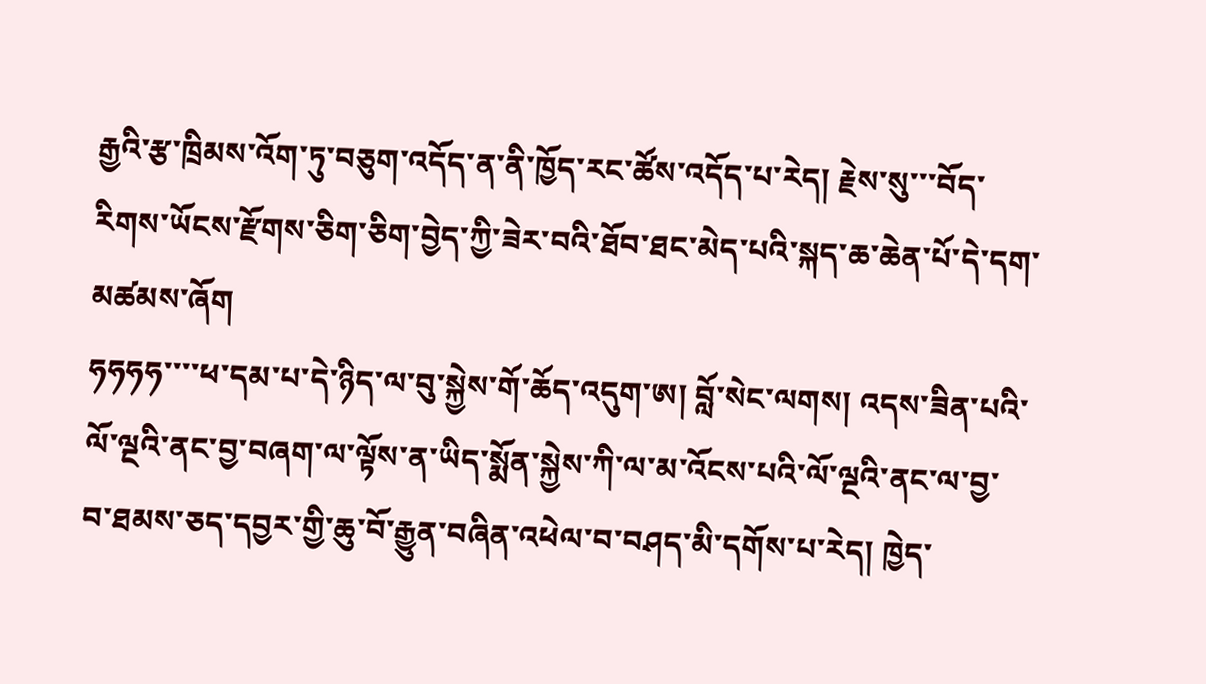རྒྱའི་རྩ་ཁྲིམས་འོག་ཏུ་བཅུག་འདོད་ན་ནི་ཁྱོད་རང་ཚོས་འདོད་པ་རེད། རྗེས་སུ་་་བོད་རིགས་ཡོངས་རྫོགས་ཅིག་ཅིག་བྱེད་ཀྱི་ཟེར་བའི་ཐོབ་ཐང་མེད་པའི་སྐད་ཆ་ཆེན་པོ་དེ་དག་མཚམས་ཞོག
ཧཧཧཧ་་་་ཕ་དམ་པ་དེ་ཉིད་ལ་བུ་སྐྱེས་གོ་ཆོད་འདུག་ཨ། བློ་སེང་ལགས། འདས་ཟིན་པའི་ལོ་ལྔའི་ནང་བྱ་བཞག་ལ་ལྟོས་ན་ཡིད་སྨོན་སྐྱེས་ཀི་ལ་མ་འོངས་པའི་ལོ་ལྔའི་ནང་ལ་བྱ་བ་ཐམས་ཅད་དབྱར་གྱི་ཆུ་བོ་རྒྱུན་བཞིན་འཕེལ་བ་བཤད་མི་དགོས་པ་རེད། ཁྱེད་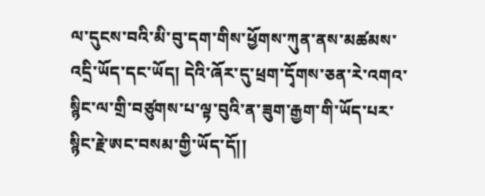ལ་དུངས་བའི་མི་བུ་དག་གིས་ཕྱོགས་ཀུན་ནས་མཚམས་འདྲི་ཡོད་དང་ཡོད། དེའི་ཞོར་དུ་ཕྲག་དྭོགས་ཅན་རེ་འགའ་སྙིང་ལ་གྲི་བཙུགས་པ་ལྟ་བུའི་ན་ཟུག་རྒྱག་གི་ཡོད་པར་སྙིང་རྗེ་ཨང་བསམ་གྱི་ཡོད་དོ།།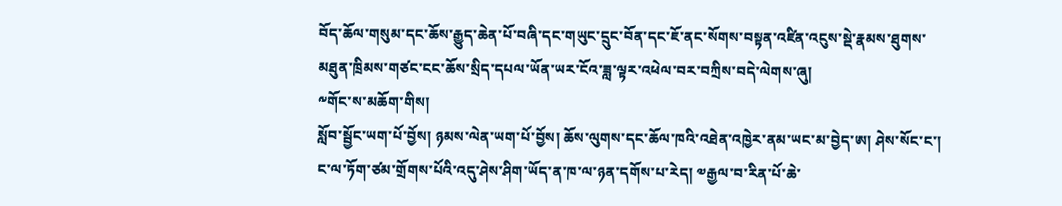བོད་ཆོལ་གསུམ་དང་ཆོས་རྒྱུད་ཆེན་པོ་བཞི་དང་གཡུང་དྲུང་བོན་དང་ཇོ་ནང་སོགས་བསྟན་འཛིན་འངུས་སྡེ་རྣམས་ཐུགས་མཐུན་ཁྲིམས་གཙང་ངང་ཆོས་སྲིད་དཔལ་ཡོན་ཡར་ངོའ་ཟླ་ལྟར་འཕེལ་བར་བཀྲིས་བདེ་ལེགས་ཞུ།
༸གོང་ས་མཆོག་གིས།
སློབ་སྦྱོང་ཡག་པོ་བྱོས། ཉམས་ལེན་ཡག་པོ་བྱོས། ཆོས་ལུགས་དང་ཆོལ་ཁའི་འཐེན་འཁྱེར་ནམ་ཡང་མ་བྱེད་ཨ། ཤེས་སོང་ང་། ང་ལ་ཏོག་ཙམ་གྲོགས་པོའི་འདུ་ཤེས་ཤིག་ཡོད་ན་ཁ་ལ་ཉན་དགོས་པ་རེད། ༧རྒྱལ་བ་རིན་པོ་ཆེ་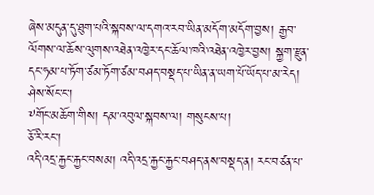ཞེས་མདུན་དུ་ཐུག་པའི་སྐབས་ལ་དགའ་རབ་ཡིན་མདོག་མདོག་བྱས། རྒྱབ་ལོགས་ལ་ཆོས་ལུགས་འཐེན་འཁྱེར་དང་ཆོལ་ཁའི་འཐེན་འཁྱེར་བྱས། སྐྱག་རྫུན་དང་ཧམ་པ་ཏོག་ཙམ་ཏོག་ཙམ་བཤད་བསྡད་པ་ཡིན་ན་ཡག་པོ་ཡོད་པ་མ་རེད། ཤེས་སོང་ང་།
༸གོང་མཆོག་གིས། དམ་འབུལ་སྐབས་ལ། གསུངས་པ།
ཅོ་རི་རང་།
འདི་འདྲ་རྐྱང་རྐྱང་བསམ། འདི་འདྲ་རྐྱང་རྐྱང་བཤད་ནས་བསྡད་ན། རང་བཙན་པ་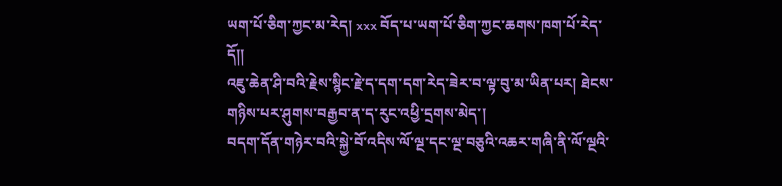ཡག་པོ་ཅིག་ཀྱང་མ་རེད། xxx བོད་པ་ཡག་པོ་ཅིག་ཀྱང་ཆགས་ཁག་པོ་རེད་དོ།།
འཇུ་ཆེན་ཤི་བའི་རྗེས་སྙིང་རྗེ་ད་དག་དག་རེད་ཟེར་བ་ལྟ་བུ་མ་ཡིན་པར། ཐེངས་གཉིས་པར་ཤུགས་བརྒྱབ་ན་ད་རུང་འཕྱི་དྲགས་མེད་།
བདག་དོན་གཉེར་བའི་སྐྱེ་བོ་འདིས་ལོ་ལྔ་དང་ལྔ་བཅུའི་འཆར་གཞི་ནི་ལོ་ལྔའི་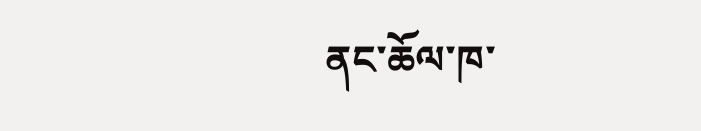ནང་ཆོལ་ཁ་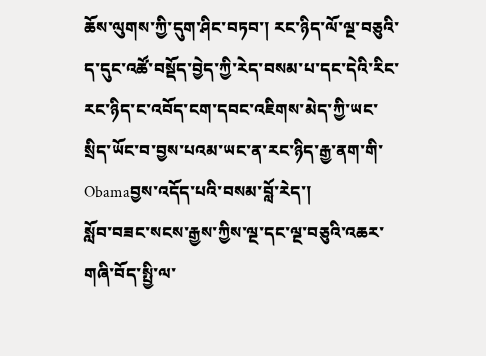ཆོས་ལུགས་ཀྱི་དུག་ཤིང་བཏབ་། རང་ཉིད་ལོ་ལྔ་བཅུའི་ད་དུང་འཚོ་བསྡོད་བྱེད་ཀྱི་རེད་བསམ་པ་དང་དེའི་རིང་རང་ཉིད་ང་འབོད་ངག་དབང་འཇིགས་མེད་ཀྱི་ཡང་སྲིད་ཡོང་བ་བྱས་པའམ་ཡང་ན་རང་ཉིད་རྒྱ་ནག་གི་Obamaབྱས་འདོད་པའི་བསམ་བློ་རེད་།
སློབ་བཟང་སངས་རྒྱས་ཀྱིས་ལྔ་དང་ལྔ་བཅུའི་འཆར་གཞི་བོད་སྤྱི་ལ་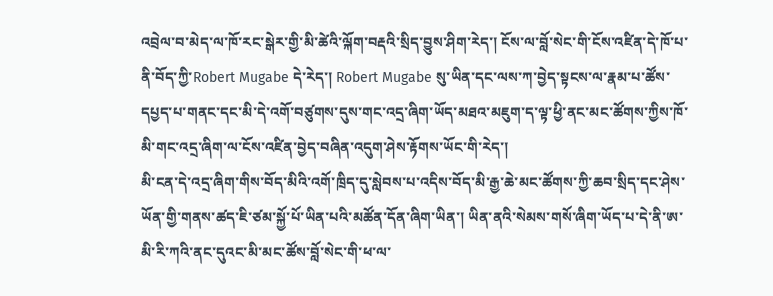འབྲེལ་བ་མེད་ལ་ཁོ་རང་སྒེར་གྱི་མི་ཚེའི་ལྐོག་བརྡའི་སྲིད་བྱུས་ཤིག་རེད་། ངོས་ལ་བློ་སེང་གི་ངོས་འཛིན་དེ་ཁོ་པ་ནི་བོད་ཀྱི་Robert Mugabe དེ་རེད་། Robert Mugabe སུ་ཡིན་དང་ལས་ཀ་བྱེད་སྟངས་ལ་རྣམ་པ་ཚོས་དཔྱད་པ་གནང་དང་མི་དེ་འགོ་བཙུགས་དུས་གང་འདྲ་ཞིག་ཡོད་མཐའ་མཇུག་ད་ལྟ་ཕྱི་ནང་མང་ཚོགས་ཀྱིས་ཁོ་མི་གང་འདྲ་ཞིག་ལ་ངོས་འཛིན་བྱེད་བཞིན་འདུག་ཤེས་རྟོགས་ཡོང་གི་རེད་།
མི་ངན་དེ་འདྲ་ཞིག་གིས་བོད་མིའི་འགོ་ཁྲིད་དུ་སླེབས་པ་འདིས་བོད་མི་རྒྱ་ཆེ་མང་ཚོགས་ཀྱི་ཆབ་སྲིད་དང་ཤེས་ཡོན་གྱི་གནས་ཚད་ཇི་ཙམ་སྐྱོ་པོ་ཡིན་པའི་མཚོན་དོན་ཞིག་ཡིན་། ཡིན་ནའི་སེམས་གསོ་ཞིག་ཡོད་པ་དེ་ནི་ཨ་མི་རི་ཀའི་ནང་དུའང་མི་མང་ཚོས་བློ་སེང་གི་ཕ་ལ་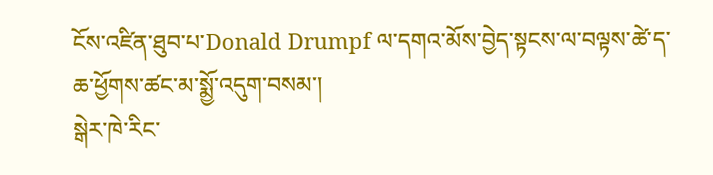ངོས་འཛིན་ཐུབ་པ་Donald Drumpf ལ་དགའ་མོས་བྱེད་སྟངས་ལ་བལྟས་ཚེ་ད་ཆ་ཕྱོགས་ཚང་མ་སྨྱོ་འདུག་བསམ་།
སྒེར་ཁེ་རིང་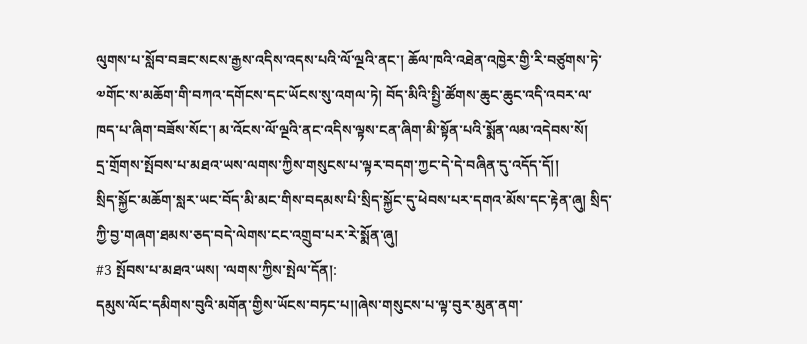ལུགས་པ་སློབ་བཟང་སངས་རྒྱས་འདིས་འདས་པའི་ལོ་ལྔའི་ནང་། ཆོལ་ཁའི་འཐེན་འཁྱེར་གྱི་རི་བཙུགས་ཏེ་༧གོང་ས་མཆོག་གི་བཀའ་དགོངས་དང་ཡོངས་སུ་འགལ་ཏེ། བོད་མིའི་སྤྱི་ཚོགས་ཆུང་ཆུང་འདི་འབར་ལ་ཁད་པ་ཞིག་བཟོས་སོང་། མ་འོངས་ལོ་ལྔའི་ནང་འདིས་ལྟས་ངན་ཞིག་མི་སྟོན་པའི་སྨོན་ལམ་འདེབས་སོ།
དྲ་གྲོགས་སྤོབས་པ་མཐའ་ཡས་ལགས་ཀྱིས་གསུངས་པ་ལྟར་བདག་ཀྱང་དེ་དེ་བཞིན་དུ་འདོད་དོ།།
སྲིད་སྐྱོང་མཆོག་སླར་ཡང་བོད་མི་མང་གིས་བདམས་པི་སྲིད་སྐྱོང་དུ་ཕེབས་པར་དགའ་མོས་དང་རྟེན་ཞུ། སྲིད་ཀྱི་བྱ་གཞག་ཐམས་ཅད་བདེ་ལེགས་ངང་འགྲུབ་པར་རེ་སྨོན་ཞུ།
#3 སྤོབས་པ་མཐའ་ཡས། ་ལགས་ཀྱིས་སྤེལ་དོན།:
དམུས་ལོང་དམིགས་བུའི་མགོན་གྱིས་ཡོངས་བཏང་པ།།ཞེས་གསུངས་པ་ལྟ་བུར་མུན་ནག་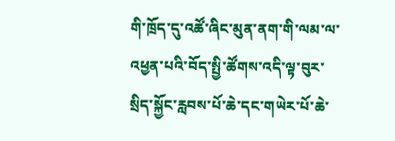གི་ཁྲོད་དུ་འཚོ་ཞིང་མུན་ནག་གི་ལམ་ལ་འཕྱན་པའི་བོད་སྤྱི་ཚོགས་འདི་ལྟ་བུར་སྲིད་སྐྱོང་རླབས་པོ་ཆེ་དང་གཡེར་པོ་ཆེ་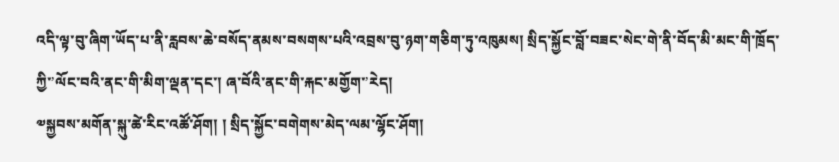འདི་ལྟ་བུ་ཞིག་ཡོད་པ་ནི་རླབས་ཆེ་བསོད་ནམས་བསགས་པའི་འབྲས་བུ་ཉག་གཅིག་ཏུ་འཁུམས། སྲིད་སྐྱོང་བློ་བཟང་སེང་གེ་ནི་བོད་མི་མང་གི་ཁྲོད་ཀྱི་’ལོང་བའི་ནང་གི་མིག་ལྡན་དང་། ཞ་བོའི་ནང་གི་རྐང་མགྱོག་’རེད།
༧སྐྱབས་མགོན་སྐུ་ཚེ་རིང་འཚོ་ཤོག། ། སྲིད་སྐྱོང་བགེགས་མེད་ལམ་ལྷོང་ཤོག།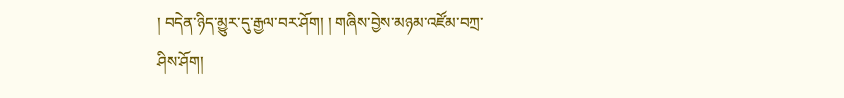། བདེན་ཉིད་མྱུར་དུ་རྒྱལ་བར་ཤོག། ། གཞིས་བྱེས་མཉམ་འཛོམ་བཀྲ་ཤིས་ཤོག།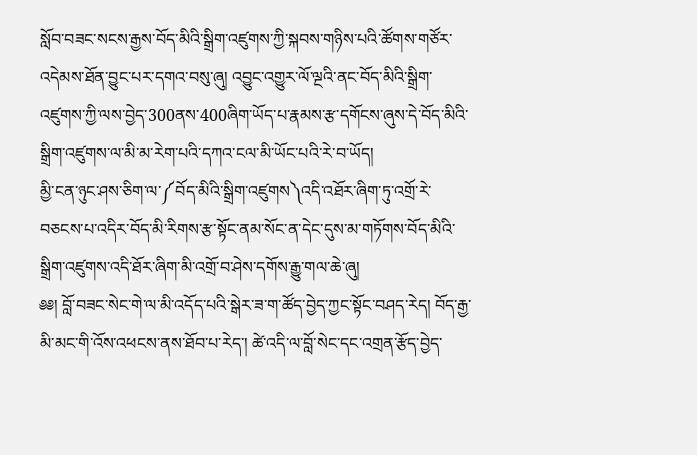སློབ་བཟང་སངས་རྒྱས་བོད་མིའི་སྒྲིག་འཛུགས་ཀྱི་སྐབས་གཉིས་པའི་ཚོགས་གཙོར་འདེམས་ཐོན་བྱུང་པར་དགའ་བསུ་ཞུ། འབྱུང་འགྱུར་ལོ་ལྔའི་ནང་བོད་མིའི་སྒྲིག་འཛུགས་ཀྱི་ལས་བྱེད་300ནས་400ཞིག་ཡོད་པ་རྣམས་རྩ་དགོངས་ཞུས་དེ་བོད་མིའི་སྒྲིག་འཛུགས་ལ་མི་མ་རེག་པའི་དཀའ་ངལ་མི་ཡོང་པའི་རེ་བ་ཡོད།
མྱི་ངན་ཉུང་ཤས་ཅིག་ལ་༼བོད་མིའི་སྒྲིག་འཛུགས༽འདི་འཐོར་ཞིག་ཏུ་འགྲོ་རེ་བཅངས་པ་འདིར་བོད་མི་རིགས་རྩ་སྟོང་ནམ་སོང་ན་དེང་དུས་མ་གཏོགས་བོད་མིའི་སྒྲིག་འཛུགས་འདི་ཐོར་ཞིག་མི་འགྲོ་བ་ཤེས་དགོས་རྒྱུ་གལ་ཆེ་ཞུ།
༅༅། བློ་བཟང་སེང་གེ་ལ་མི་འདོད་པའི་སྒེར་ཟ་ག་ཚོད་བྱེད་ཀྱང་སྟོང་བཤད་རེད། བོད་རྒྱ་མི་མང་གི་འོས་འཕངས་ནས་ཐོབ་པ་རེད་། ཚེ་འདི་ལ་བློ་སེང་དང་འགྲན་རྩོད་བྱེད་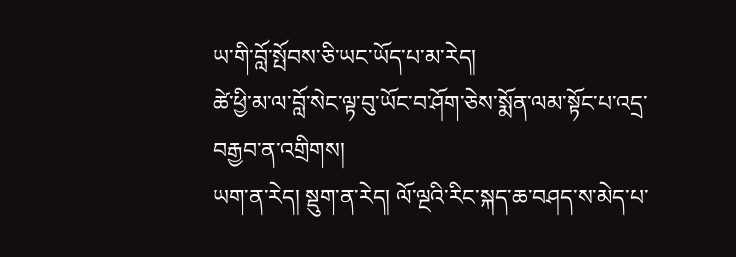ཡ་གི་བློ་སྤོབས་ཅི་ཡང་ཡོད་པ་མ་རེད།
ཚེ་ཕྱི་མ་ལ་བློ་སེང་ལྟ་བུ་ཡོང་བ་ཤོག་ཅེས་སྨོན་ལམ་སྟོང་པ་འདྲ་བརྒྱབ་ན་འགྲིགས།
ཡག་ན་རེད། སྡུག་ན་རེད། ལོ་ལྔའི་རིང་སྐད་ཆ་བཤད་ས་མེད་པ་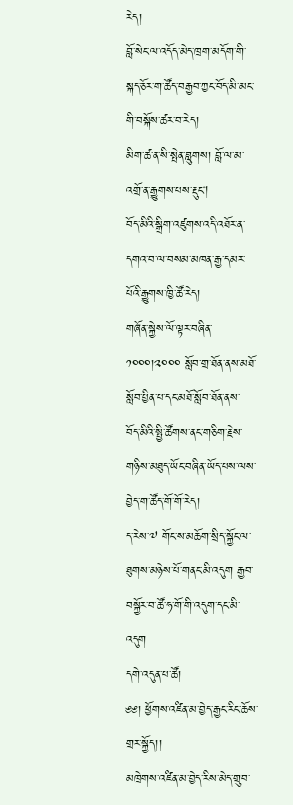རེད།
བློ་སེང་ལ་འདོད་མེད་ཁྲག་མདོག་གི་སྐད་ཅོར་ག་ཚོད་བརྒྱབ་ཀྱང་བོད་མི་མང་གི་བསྐོས་ཚར་བ་རེད།
མིག་ཚ་ན་སི་སྤེན་བླུགས། བློ་ལ་མ་འགྲོ་ན་རྒྱུགས་པས་རྡུང།
བོད་མིའི་སྒྲིག་འཛུགས་འདི་འཐོར་ན་དགའ་བ་ལ་བསམ་མཁན་རྒྱ་དམར་པོའི་རྒྱུགས་ཁྱི་ཚོ་རེད།
གཞོན་སྐྱེས་ལོ་ལྟར་བཞིན་ ༡༠༠༠།༢༠༠༠ སློབ་གྲ་ཐོན་ནས་མཐོ་སློབ་པྱིན་པ་དང་མཐོ་སློབ་ཐོན་ནས་
བོད་མིའི་སྤྱི་ཚོགས་ནང་གཅིག་རྗེས་གཉིས་མཐུད་ཡོང་བཞིན་ཡོད་པས་ལས་བྱེད་ག་ཚོད་གོ་གོ་རེད།
ད་རེས་༧ གོང་ས་མཆོག་སྲིད་སྐྱོང་ལ་ཐུགས་མཉེས་པོ་གནང་མི་འདུག རྒྱབ་བསྐྱོར་བ་ཚོ་ཧ་གོ་གི་འདུག་དང་མི་འདུག
དགེ་འདུན་པ་ཚོ།
༅༅། ཕྱོགས་འཛིན་མ་བྱེད་རྒྱང་རིང་ཆོས་གྲར་སྐྱོད།།
མཁྲེགས་འཛིན་མ་བྱེད་རིས་མེད་གྲུབ་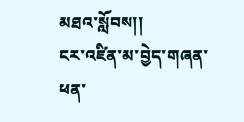མཐའ་སློབས།།
ངར་འཛིན་མ་བྱེད་གཞན་ཕན་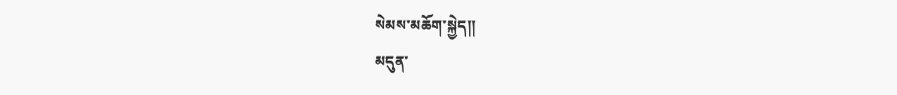སེམས་མཆོག་སྐྱེད།།
མདུན་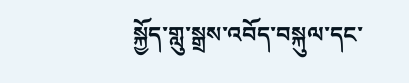སྐྱོད་གླུ་སྒྲས་འབོད་བསྐུལ་དང་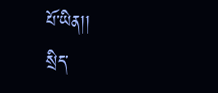པོ་ཡིན།།
སྲིད་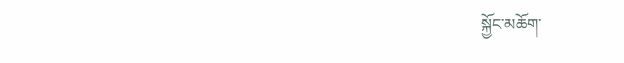སྐྱོང་མཆོག་